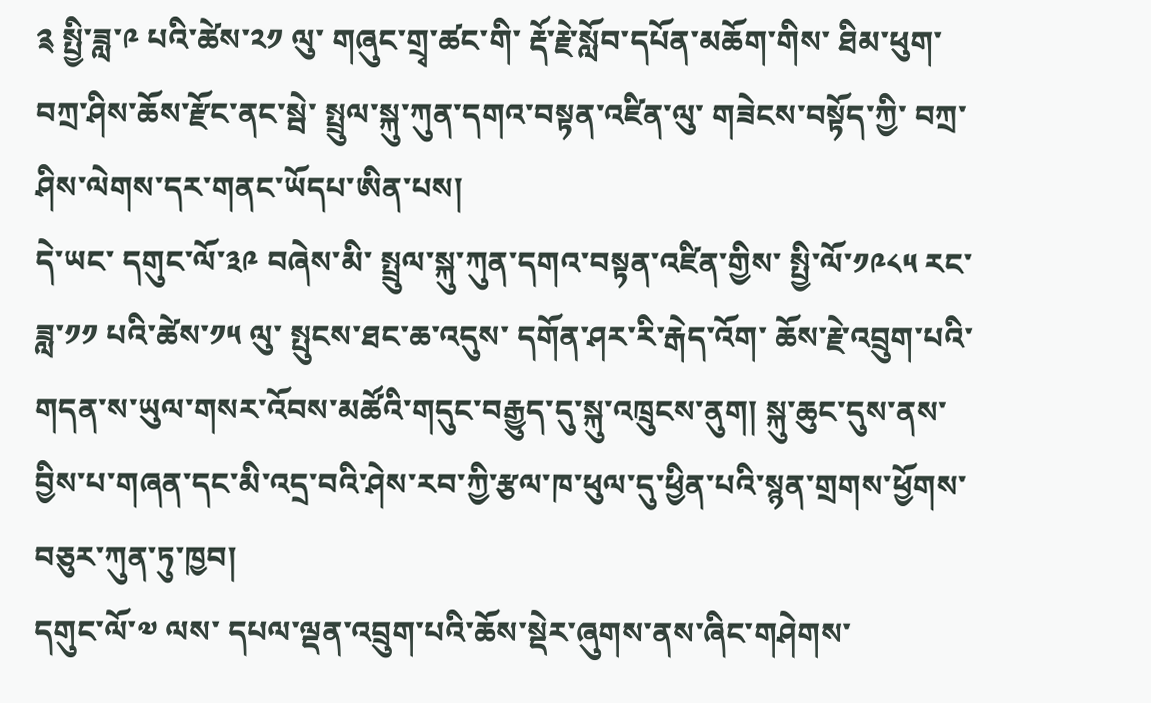༉ སྤྱི་ཟླ་༩ པའི་ཚེས་༢༡ ལུ་ གཞུང་གྲྭ་ཚང་གི་ རྡོ་རྗེ་སློབ་དཔོན་མཆོག་གིས་ ཐིམ་ཕུག་བཀྲ་ཤིས་ཆོས་རྫོང་ནང་སྦེ་ སྤྲུལ་སྐུ་ཀུན་དགའ་བསྟན་འཛིན་ལུ་ གཟེངས་བསྟོད་ཀྱི་ བཀྲ་ཤིས་ལེགས་དར་གནང་ཡོདཔ་ཨིན་པས།
དེ་ཡང་ དགུང་ལོ་༣༩ བཞེས་མི་ སྤྲུལ་སྐུ་ཀུན་དགའ་བསྟན་འཛིན་གྱིས་ སྤྱི་ལོ་༡༩༨༥ རང་ཟླ་༡༡ པའི་ཚེས་༡༥ ལུ་ སྤུངས་ཐང་ཆ་འདུས་ དགོན་ཤར་རི་རྒེད་འོག་ ཆོས་རྗེ་འབྲུག་པའི་གདན་ས་ཡུལ་གསར་འོབས་མཚོའི་གདུང་བརྒྱུད་དུ་སྐུ་འཁྲུངས་ནུག། སྐུ་ཆུང་དུས་ནས་བྱིས་པ་གཞན་དང་མི་འདྲ་བའི་ཤེས་རབ་ཀྱི་རྩལ་ཁ་ཕུལ་དུ་ཕྱིན་པའི་སྙན་གྲགས་ཕྱོགས་བཅུར་ཀུན་ཏུ་ཁྱབ།
དགུང་ལོ་༧ ལས་ དཔལ་ལྡན་འབྲུག་པའི་ཆོས་སྡེར་ཞུགས་ནས་ཞིང་གཤེགས་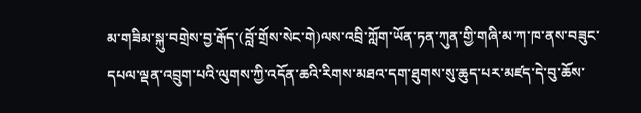མ་གཟིམ་སྐུ་བགྲེས་བྱ་རྒོད་(བློ་གྲོས་སེང་གེ)ལས་འབྲི་ཀློག་ཡོན་ཏན་ཀུན་གྱི་གཞི་མ་ཀ་ཁ་ནས་བཟུང་དཔལ་ལྡན་འབྲུག་པའི་ལུགས་ཀྱི་འདོན་ཆའི་རིགས་མཐའ་དག་ཐུགས་སུ་ཆུད་པར་མཛད་དེ་བུ་ཆོས་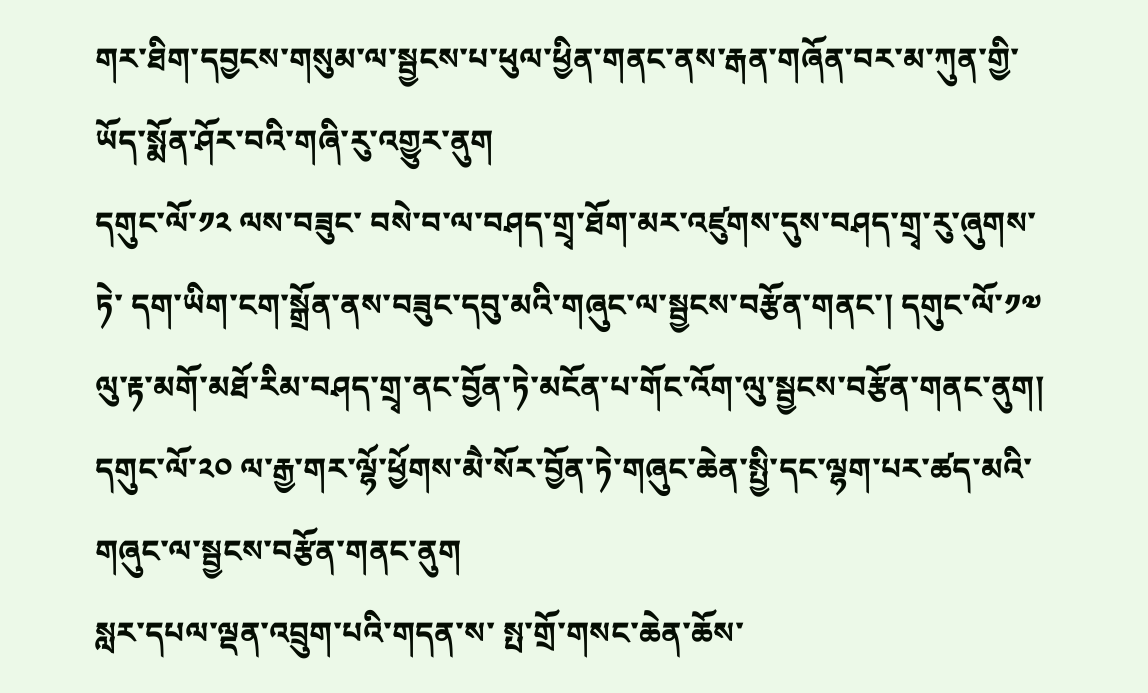གར་ཐིག་དབྱངས་གསུམ་ལ་སྦྱངས་པ་ཕུལ་ཕྱིན་གནང་ནས་རྒན་གཞོན་བར་མ་ཀུན་གྱི་ཡོད་སྨོན་ཤོར་བའི་གཞི་རུ་འགྱུར་ནུག
དགུང་ལོ་༡༢ ལས་བཟུང་ བསེ་བ་ལ་བཤད་གྲྭ་ཐོག་མར་འཛུགས་དུས་བཤད་གྲྭ་རུ་ཞུགས་ཏེ་ དག་ཡིག་ངག་སྒྲོན་ནས་བཟུང་དབུ་མའི་གཞུང་ལ་སྦྱངས་བརྩོན་གནང་། དགུང་ལོ་༡༧ ལུ་རྟ་མགོ་མཐོ་རིམ་བཤད་གྲྭ་ནང་བྱོན་ཏེ་མངོན་པ་གོང་འོག་ལུ་སྦྱངས་བརྩོན་གནང་ནུག། དགུང་ལོ་༢༠ ལ་རྒྱ་གར་ལྷོ་ཕྱོགས་མཻ་སོར་བྱོན་ཏེ་གཞུང་ཆེན་སྤྱི་དང་ལྷག་པར་ཚད་མའི་གཞུང་ལ་སྦྱངས་བརྩོན་གནང་ནུག
སླར་དཔལ་ལྡན་འབྲུག་པའི་གདན་ས་ སྤ་གྲོ་གསང་ཆེན་ཆོས་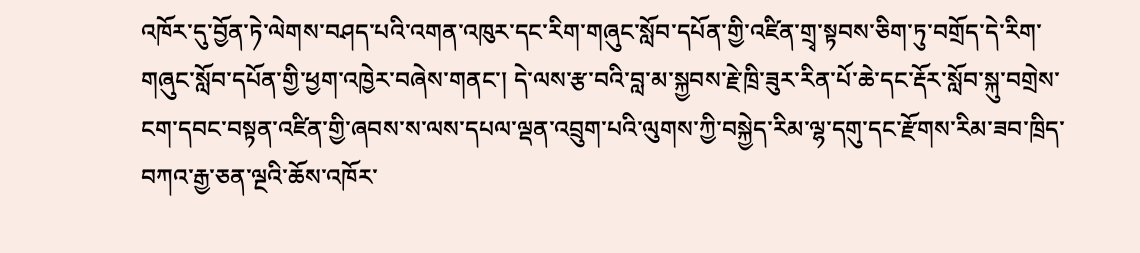འཁོར་དུ་བྱོན་ཏེ་ལེགས་བཤད་པའི་འགན་འཁུར་དང་རིག་གཞུང་སློབ་དཔོན་གྱི་འཛིན་གྲྭ་སྟབས་ཅིག་ཏུ་བགྲོད་དེ་རིག་གཞུང་སློབ་དཔོན་གྱི་ཕྱག་འཁྱེར་བཞེས་གནང་། དེ་ལས་རྩ་བའི་བླ་མ་སྐྱབས་རྗེ་ཁྲི་ཟུར་རིན་པོ་ཆེ་དང་རྡོར་སློབ་སྐུ་བགྲེས་ངག་དབང་བསྟན་འཛིན་གྱི་ཞབས་ས་ལས་དཔལ་ལྡན་འབྲུག་པའི་ལུགས་ཀྱི་བསྐྱེད་རིམ་ལྷ་དགུ་དང་རྫོགས་རིམ་ཟབ་ཁྲིད་བཀའ་རྒྱ་ཅན་ལྔའི་ཆོས་འཁོར་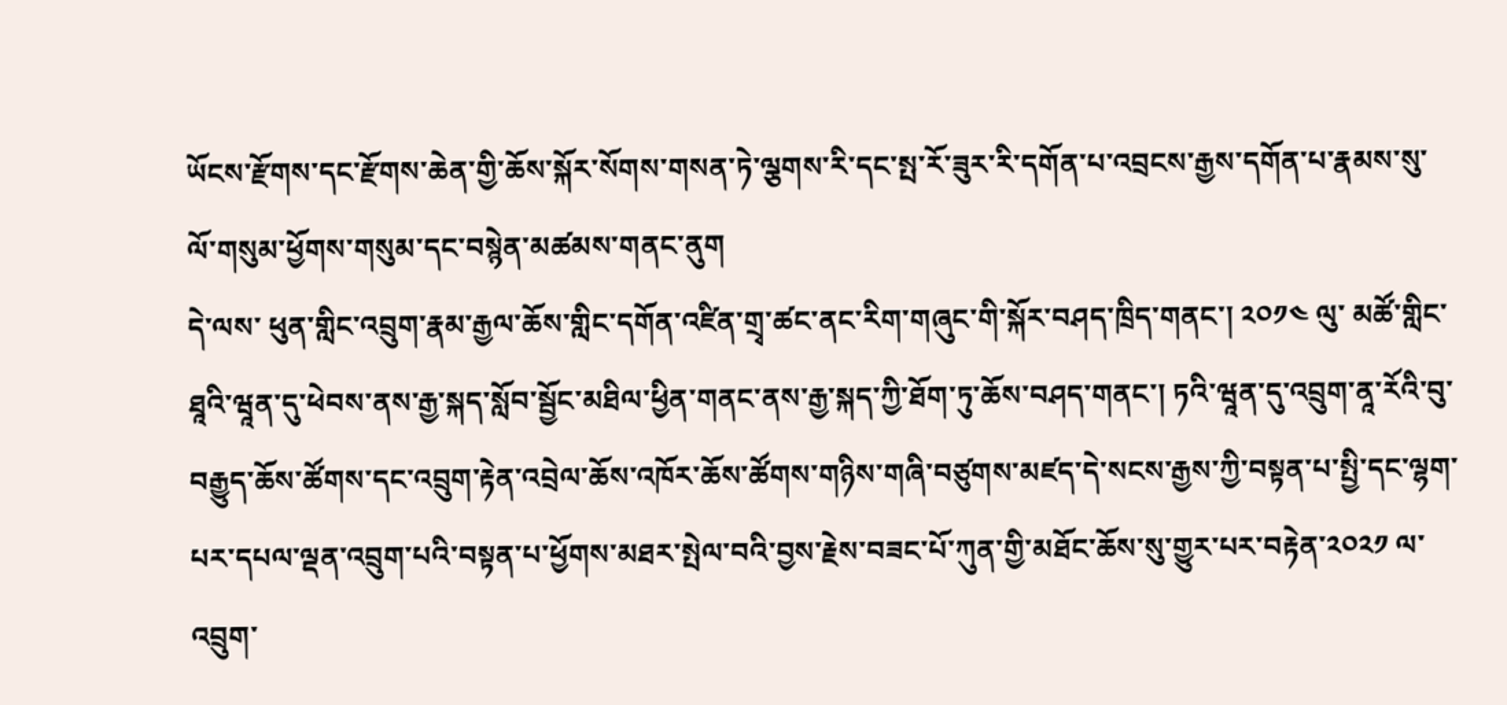ཡོངས་རྫོགས་དང་རྫོགས་ཆེན་གྱི་ཆོས་སྐོར་སོགས་གསན་ཏེ་ལྕགས་རི་དང་སྤ་རོ་ཟུར་རི་དགོན་པ་འབྲངས་རྒྱས་དགོན་པ་རྣམས་སུ་ལོ་གསུམ་ཕྱོགས་གསུམ་དང་བསྙེན་མཚམས་གནང་ནུག
དེ་ལས་ ཕུན་གླིང་འབྲུག་རྣམ་རྒྱལ་ཆོས་གླིང་དགོན་འཛིན་གྲྭ་ཚང་ནང་རིག་གཞུང་གི་སྐོར་བཤད་ཁྲིད་གནང་། ༢༠༡༤ ལུ་ མཚོ་གླིང་ཐཱའི་ཝཱན་དུ་ཕེབས་ནས་རྒྱ་སྐད་སློབ་སྦྱོང་མཐིལ་ཕྱིན་གནང་ནས་རྒྱ་སྐད་ཀྱི་ཐོག་ཏུ་ཆོས་བཤད་གནང་། ཏའི་ཝཱན་དུ་འབྲུག་ནཱ་རོའི་བུ་བརྒྱུད་ཆོས་ཚོགས་དང་འབྲུག་རྟེན་འབྲེལ་ཆོས་འཁོར་ཆོས་ཚོགས་གཉིས་གཞི་བཙུགས་མཛད་དེ་སངས་རྒྱས་ཀྱི་བསྟན་པ་སྤྱི་དང་ལྷག་པར་དཔལ་ལྡན་འབྲུག་པའི་བསྟན་པ་ཕྱོགས་མཐར་སྤེལ་བའི་བྱས་རྗེས་བཟང་པོ་ཀུན་གྱི་མཐོང་ཆོས་སུ་གྱུར་པར་བརྟེན་༢༠༢༡ ལ་འབྲུག་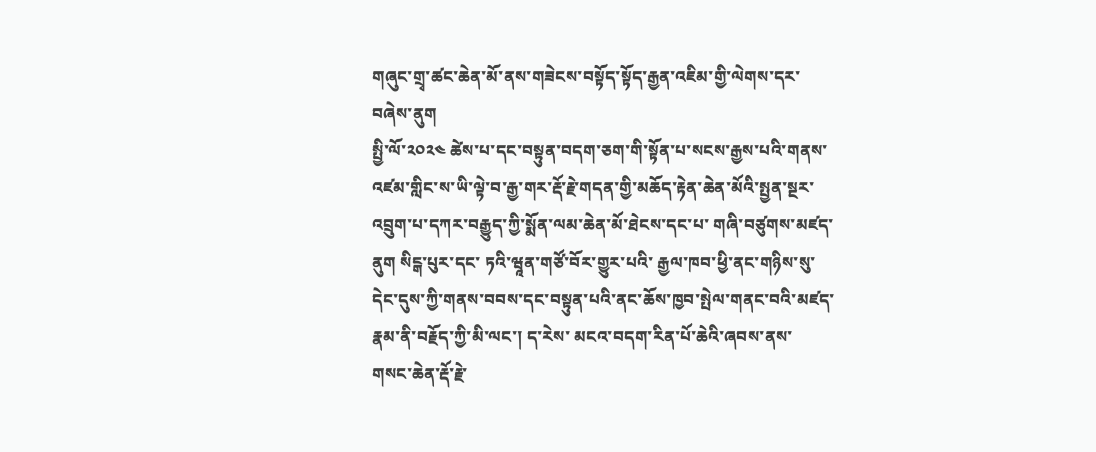གཞུང་གྲྭ་ཚང་ཆེན་མོ་ནས་གཟེངས་བསྟོད་སྟོད་རྒྱན་འཇིམ་གྱི་ལེགས་དར་བཞེས་ནུག
སྤྱི་ལོ་༢༠༢༤ ཚེས་པ་དང་བསྟུན་བདག་ཅག་གི་སྟོན་པ་སངས་རྒྱས་པའི་གནས་འཛམ་གླིང་ས་ཡི་ལྟེ་བ་རྒྱ་གར་རྡོ་རྗེ་གདན་གྱི་མཆོད་རྟེན་ཆེན་མོའི་སྤྱན་སྔར་འབྲུག་པ་དཀར་བརྒྱུད་ཀྱི་སྨོན་ལམ་ཆེན་མོ་ཐེངས་དང་པ་ གཞི་བཙུགས་མཛད་ནུག སིངྒ་པུར་དང་ ཏའི་ཝཱན་གཙོ་བོར་གྱུར་པའི་ རྒྱལ་ཁབ་ཕྱི་ནང་གཉིས་སུ་དེང་དུས་ཀྱི་གནས་བབས་དང་བསྟུན་པའི་ནང་ཆོས་ཁྱབ་སྤེལ་གནང་བའི་མཛད་རྣམ་ནི་བརྗོད་ཀྱི་མི་ལང་། ད་རེས་ མངའ་བདག་རིན་པོ་ཆེའི་ཞབས་ནས་ གསང་ཆེན་རྡོ་རྗེ་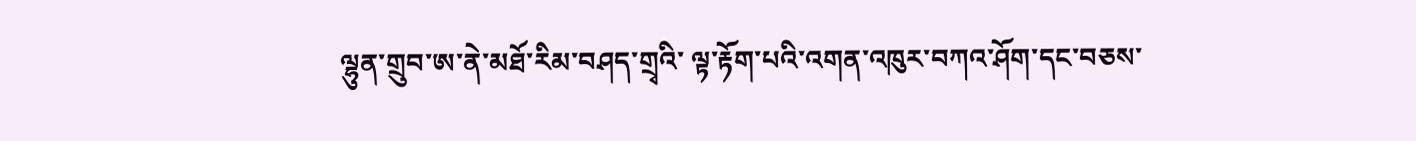ལྷུན་གྲུབ་ཨ་ནེ་མཐོ་རིམ་བཤད་གྲྭའི་ ལྟ་རྟོག་པའི་འགན་འཁུར་བཀའ་ཤོག་དང་བཅས་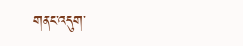གནང་འདུག་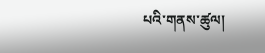པའི་གནས་ཚུལ།